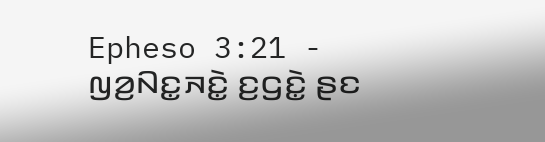Epheso 3:21 - ꤜꤤ꤬ꤡꤢ꤭ꤏꤢꤧ꤭ ꤢ꤬ꤞꤢꤧ꤭ ꤔꤢ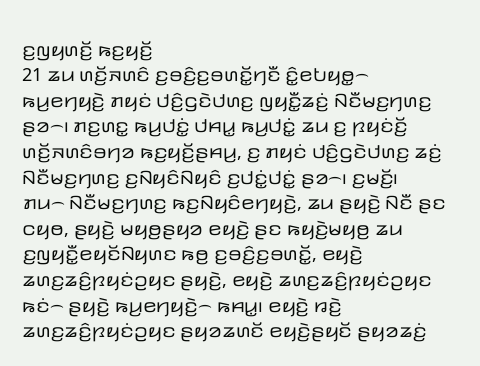ꤢ꤬ꤜꤟꤛꤢꤩ꤬ ꤒꤢ꤬ꤟꤢꤩ꤬
21 ꤘꤣ ꤛꤢꤩ꤬ꤏꤛꤢꤨ ꤢ꤬ꤋꤢꤨ꤬ꤢ꤬ꤋꤛꤢꤩ꤭ꤚꤢꤪ ꤢꤨ꤭ꤕꤝꤟꤥ꤭꤮ ꤒꤣ꤬ꤕꤚꤟꤢꤧ꤬ ꤊꤟꤢꤦ ꤓꤢꤨ꤬ꤞꤢꤧꤓꤛꤢ꤬ ꤜꤟꤢꤪ꤭ꤘꤢꤦ꤬ ꤡꤢꤪꤗꤢ꤬ꤚꤛꤢ꤬ ꤔꤤ꤮꤯ ꤊꤢ꤬ꤛꤢ꤭ ꤒꤣ꤬ꤓꤢꤦ꤭ ꤓꤌꤣ꤭ ꤒꤣ꤬ꤓꤢꤦ꤭ ꤘꤣ ꤢ꤬ ꤐꤟꤢꤦꤢꤩ꤬ ꤛꤢꤩ꤬ꤏꤛꤢꤨꤋꤚꤤ ꤒꤢ꤬ꤟꤢꤩ꤬ꤔꤌꤣ꤬, ꤢ꤬ ꤊꤟꤢꤦ ꤓꤢꤨ꤬ꤞꤢꤧꤓꤛꤢ꤬ ꤘꤢꤦ꤬ ꤡꤢꤪꤗꤢ꤬ꤚꤛꤢ꤬ ꤢ꤬ꤡꤟꤢꤨꤡꤟꤢꤨ ꤢ꤬ꤓꤢꤦ꤭ꤓꤢꤦ꤭ ꤔꤤ꤮꤯ ꤢ꤬ꤗꤢꤩ꤬꤯
ꤊꤣ꤮ ꤡꤢꤪꤗꤢ꤬ꤚꤛꤢ꤬ ꤒꤢ꤬ꤡꤟꤢꤨꤕꤚꤟꤢꤧ꤬, ꤘꤣ ꤔꤟꤢꤧ꤬ ꤡꤢꤪ ꤔꤢ ꤍꤟꤥ, ꤔꤟꤢꤧ꤬ ꤗꤟꤥ꤬ꤔꤟꤤ ꤕꤟꤢꤧ꤬ ꤔꤢ ꤒꤟꤢꤧ꤬ꤗꤟꤥ꤬ ꤘꤣ ꤢ꤬ꤜꤟꤢꤪ꤭ꤕꤟꤢꤩꤡꤟꤛꤢ ꤒꤥ꤬ ꤢ꤬ꤋꤢꤨ꤬ꤢ꤬ꤋꤛꤢꤩ꤭, ꤕꤟꤢꤧ꤬ ꤘꤛꤢ꤬ꤘꤢꤨ꤬ꤐꤟꤢꤦꤑꤟꤢ ꤔꤟꤢꤧ꤬, ꤕꤟꤢꤧ꤬ ꤘꤛꤢ꤬ꤘꤢꤨ꤬ꤐꤟꤢꤦꤑꤟꤢ ꤒꤢꤦ꤮ ꤔꤟꤢꤧ꤬ ꤒꤣ꤬ꤕꤚꤟꤢꤧ꤬꤮ ꤒꤌꤣ꤭꤯ ꤕꤟꤢꤧ꤬ ꤙꤢꤧ꤬ ꤘꤛꤢ꤬ꤘꤢꤨ꤬ꤐꤟꤢꤦꤑꤟꤢ ꤔꤟꤤꤘꤛꤢꤩ ꤕꤟꤢꤧ꤬ꤔꤟꤢꤩ ꤔꤟꤤꤘꤢꤦ꤬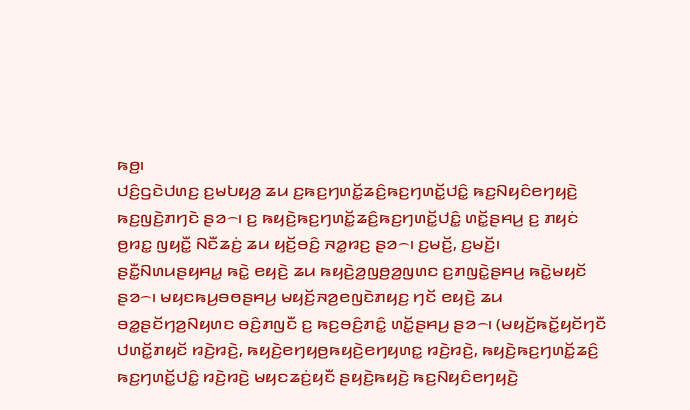ꤒꤥ꤬꤯
ꤓꤢꤨ꤬ꤞꤢꤧꤓꤛꤢ꤬ ꤢ꤬ꤗꤝꤟꤤ꤬ ꤘꤣ ꤢ꤬ꤒꤢ꤬ꤚꤛꤢꤩ꤭ꤘꤢꤨ꤬ꤒꤢ꤬ꤚꤛꤢꤩ꤭ꤓꤢꤨ꤭ ꤒꤢ꤬ꤡꤟꤢꤨꤕꤚꤟꤢꤧ꤬ ꤒꤢ꤬ꤜꤢꤧ꤬ꤊꤚꤢꤧ ꤔꤤ꤮꤯ ꤢ꤬ ꤒꤟꤢꤧ꤬ꤒꤢ꤬ꤚꤛꤢꤩ꤭ꤘꤢꤨ꤬ꤒꤢ꤬ꤚꤛꤢꤩ꤭ꤓꤢꤨ꤭ ꤛꤢꤩ꤭ꤔꤌꤣ꤬ ꤢ꤬ ꤊꤟꤢꤦ ꤥ꤬ꤙꤢ꤭ ꤜꤟꤢꤪ꤭ ꤡꤢꤪꤘꤢꤦ꤬ ꤘꤣ ꤟꤢꤩ꤬ꤋꤢꤨ꤬ ꤏꤤ꤭ꤙꤢ꤬ ꤔꤤ꤮꤯ ꤢ꤬ꤗꤢꤩ꤬, ꤢ꤬ꤗꤢꤩ꤬꤯
ꤔꤢꤪ꤭ꤡꤛꤣꤔꤟꤌꤣ꤭ ꤒꤢꤧ꤭ ꤕꤟꤢꤧ꤬ ꤘꤣ ꤒꤟꤢꤧ꤬ꤤ꤬ꤜꤥ꤬ꤤ꤬ꤜꤛꤢ ꤢ꤬ꤊꤜꤢꤧ꤭ꤔꤌꤣ꤬ ꤒꤢꤧ꤭ꤗꤟꤢꤩ ꤔꤤ꤮꤯ ꤗꤟꤢꤒꤣ꤬ꤋꤥꤔꤌꤣ꤬ ꤗꤟꤢꤩ꤬ꤏꤤ꤬ꤕꤜꤢꤧꤊꤟꤢ꤬ ꤚꤢꤩ ꤕꤟꤢꤧ꤬ ꤘꤣ ꤋꤤ꤭ꤔꤢꤩꤚꤤ꤬ꤡꤟꤛꤢ ꤋꤢꤨ꤬ꤊꤜꤢꤪ ꤢ꤬ ꤒꤢ꤬ꤋꤢꤨ꤬ꤊꤢꤨ꤭ ꤛꤢꤩ꤭ꤔꤌꤣ꤬ ꤔꤤ꤮꤯ (ꤗꤟꤢꤩ꤬ꤒꤢꤩ꤭ꤟꤢꤩꤚꤢꤪ ꤓꤛꤢꤩ꤭ꤊꤟꤢꤩ ꤙꤢꤧ꤬ꤙꤢꤧ꤬, ꤒꤟꤢꤧ꤬ꤕꤚꤟꤥ꤬ꤒꤟꤢꤧ꤬ꤕꤚꤟꤛꤢ꤭ ꤙꤢꤧ꤬ꤙꤢꤧ꤬, ꤒꤟꤢꤧ꤬ꤒꤢ꤬ꤚꤛꤢꤩ꤭ꤘꤢꤨ꤬ ꤒꤢ꤬ꤚꤛꤢꤩ꤭ꤓꤢꤨ꤭ ꤙꤢꤧ꤬ꤙꤢꤧ꤬ ꤗꤟꤢꤘꤢꤦ꤬ꤟꤢꤪ ꤔꤟꤢꤧ꤬ꤒꤟꤢꤧ꤬ ꤒꤢ꤬ꤡꤟꤢꤨꤕꤚꤟꤢꤧ꤬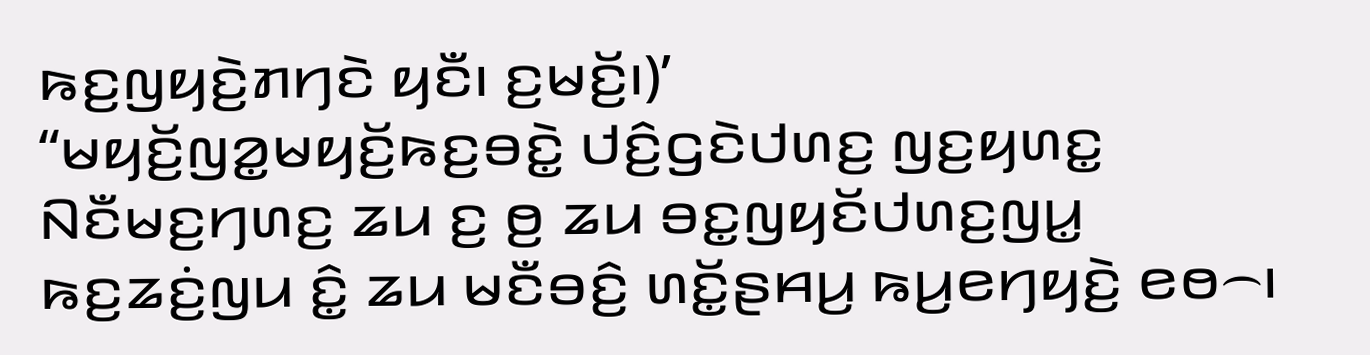ꤒꤢ꤬ꤜꤟꤢꤧ꤬ꤊꤚꤢꤧ ꤟꤢꤪ꤯ ꤢ꤬ꤗꤢꤩ꤬꤯)’
“ꤗꤟꤢꤩ꤬ꤜꤤ꤭ꤗꤟꤢꤩ꤬ꤒꤢ꤬ꤋꤢꤧ꤭ ꤓꤢꤨ꤬ꤞꤢꤧꤓꤛꤢ꤬ ꤜꤢ꤬ꤟꤛꤢ꤭ ꤡꤢꤪꤗꤢ꤬ꤚꤛꤢ꤬ ꤘꤣ ꤢ꤬ ꤥ꤬ ꤘꤣ ꤋꤢ꤭ꤜꤟꤢꤩꤓꤛꤢ꤬ꤜꤣ꤭ ꤒꤢ꤬ꤘꤢꤦ꤬ꤜꤣ ꤢꤨ꤭ ꤘꤣ ꤗꤢꤪꤋꤢꤨ꤬ ꤛꤢꤩ꤭ꤔꤌꤣ꤬ ꤒꤣ꤬ꤕꤚꤟꤢꤧ꤬ ꤕꤥ꤮꤯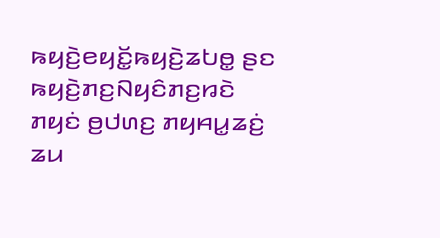ꤒꤟꤢꤧ꤬ꤕꤟꤢꤩ꤭ꤒꤟꤢꤧ꤬ꤘꤝꤥ꤭ ꤔꤢ ꤒꤟꤢꤧ꤬ꤊꤢ꤬ꤡꤟꤢꤨꤊꤢ꤬ꤙꤢꤧ ꤊꤟꤢꤦ ꤥ꤬ꤓꤛꤢ꤬ ꤊꤟꤌꤣ꤭ꤘꤢꤦ꤬ ꤘꤣ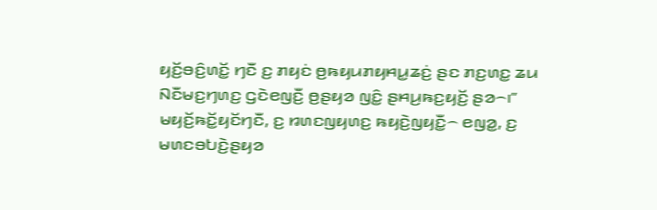ꤟꤢꤩ꤬ꤋꤢꤨ꤬ꤛꤢꤩ꤭ ꤚꤢꤪ ꤢ꤬ ꤊꤟꤢꤦ ꤥ꤬ꤒꤟꤣꤊꤟꤌꤣ꤭ꤘꤢꤦ꤬ ꤔꤢ ꤊꤢ꤬ꤛꤢ꤭ ꤘꤣ ꤡꤢꤪꤗꤢ꤬ꤚꤛꤢ꤬ ꤞꤢꤧꤕꤜꤢꤪ꤬ ꤥ꤬ꤔꤟꤤ ꤜꤢꤨ꤭ ꤔꤌꤣ꤬ꤒꤢ꤬ꤟꤢꤩ꤬ ꤔꤤ꤮꤯”
ꤗꤟꤢꤩ꤬ꤒꤢꤩ꤭ꤟꤢꤩꤚꤢꤪ, ꤢ꤬ ꤙꤛꤢꤜꤟꤛꤢ꤬ ꤒꤟꤢꤧ꤬ꤜꤟꤢꤪ꤭꤮ ꤕꤜꤤ꤭, ꤢ꤬ ꤗꤛꤢꤋꤝꤢꤧ꤬ꤔꤟꤤ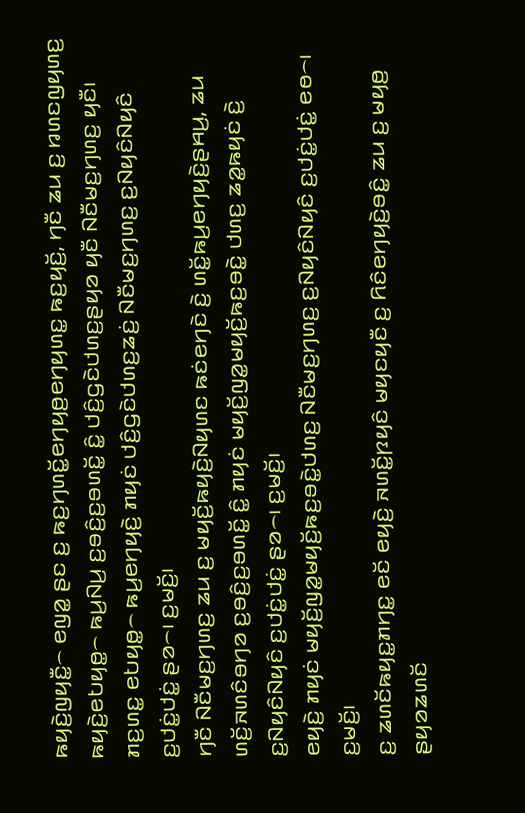ꤒꤟꤢꤧ꤬ꤜꤟꤢꤪ꤭꤮ ꤕꤜꤤ꤭ ꤔꤢ ꤢ꤬ ꤒꤢ꤬ꤚꤛꤢꤩ꤭ꤕꤚꤟꤥ꤬ꤕꤚꤟꤛꤢ꤭ ꤒꤢ꤬ꤟꤢꤩ꤬, ꤚꤢꤪ ꤘꤣ ꤢ꤬ ꤙꤛꤢꤜꤟꤛꤢ꤬ ꤒꤟꤢꤧ꤬ꤕꤝꤟꤥ꤭꤮ ꤒꤣ꤬ꤡꤣ꤬ ꤢ꤬ꤋꤢꤨ꤬ꤢ꤬ꤋꤛꤢꤩ꤭ ꤢꤨ꤭ ꤓꤢꤨ꤬ꤞꤢꤧꤓꤛꤢ꤬ꤔꤟꤤ ꤟꤢꤪ ꤡꤢꤪꤗꤢ꤬ꤚꤛꤢ꤬ ꤟꤢꤪ꤯ ꤊꤢ꤬ꤛꤢ꤭ ꤕꤝꤟꤥ꤭꤮ ꤒꤣ꤬ꤕꤚꤟꤢꤧ꤬ ꤊꤟꤢꤦ ꤓꤢꤨ꤬ꤞꤢꤧꤓꤛꤢ꤬ꤘꤢꤦ꤬ ꤡꤢꤪꤗꤢ꤬ꤚꤛꤢ꤬ ꤢ꤬ꤡꤟꤢꤨꤡꤟꤢꤨ ꤢ꤬ꤓꤢꤦ꤭ꤓꤢꤦ꤭ ꤔꤤ꤮꤯ ꤢ꤬ꤗꤢꤩ꤬꤯
ꤚꤢꤪ ꤡꤢꤪꤗꤢ꤬ꤚꤛꤢ꤬ ꤘꤣ ꤢ꤬ ꤗꤟꤢꤩ꤬ꤒꤟꤢꤧ꤬ꤡꤟꤛꤢ ꤒꤢꤦꤕꤚꤢꤧ ꤢꤧ꤬ ꤛꤢꤩ꤭ꤒꤣ꤬ꤕꤚꤟꤢꤧ꤬ꤔꤌꤣ꤬, ꤘꤣ ꤛꤢꤩ꤬ꤏꤛꤢꤨꤋꤚꤤ ꤢ꤬ꤋꤢꤨ꤬ꤢ꤬ꤋꤛꤢꤩ꤭ ꤢꤨ꤭ ꤊꤟꤢꤦ ꤗꤟꤢꤩ꤬ꤜꤤ꤭ꤗꤟꤢꤩ꤬ꤒꤢ꤬ꤋꤢꤧ꤭ ꤓꤛꤢ꤬ ꤘꤤ꤭ꤒꤟꤢꤦ ꤢꤧ꤬ ꤢ꤬ꤡꤟꤢꤨꤡꤟꤢꤨ ꤢ꤬ꤓꤢꤦ꤭ꤓꤢꤦ꤭ ꤔꤤ꤮꤯ ꤢ꤬ꤗꤢꤩ꤬꤯
ꤕꤟꤢꤧ꤬ ꤊꤟꤢꤦ ꤗꤟꤢꤩ꤬ꤜꤤ꤭ꤗꤟꤢꤩ꤬ꤒꤢ꤬ꤋꤢꤧ꤭ꤓꤛꤢ꤬ ꤡꤢꤪꤗꤢ꤬ꤚꤛꤢ꤬ ꤢ꤬ꤡꤟꤢꤨꤡꤟꤢꤨ ꤢ꤬ꤓꤢꤦ꤭ꤓꤢꤦ꤭ ꤕꤥ꤮꤯ ꤢ꤬ꤗꤢꤩ꤬꤯
ꤢ꤬ ꤘꤛꤢꤩꤒꤟꤢ꤭ꤊꤚꤢ꤭ ꤕꤢꤩ ꤕꤟꤢꤧ꤬ ꤏꤛꤢꤩ꤭ꤐꤟꤢꤨ ꤗꤟꤢꤟꤢꤪ ꤢ꤬ ꤖꤢꤨꤕꤚꤟꤢꤧ꤬ꤋꤢꤨ꤭ ꤘꤣ ꤢ꤬ ꤗꤟꤥ꤬ ꤔꤟꤤꤘꤛꤢꤩ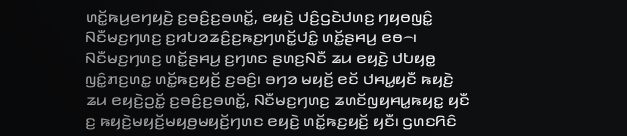ꤛꤢꤩ꤭ꤒꤣ꤬ꤕꤚꤟꤢꤧ꤬ ꤢ꤬ꤋꤢꤨ꤬ꤢ꤬ꤋꤛꤢꤩ꤭, ꤕꤟꤢꤧ꤬ ꤓꤢꤨ꤬ꤞꤢꤧꤓꤛꤢ꤬ ꤚꤟꤥꤜꤢꤨ꤭ ꤡꤢꤪꤗꤢ꤬ꤚꤛꤢ꤬ ꤢ꤬ꤙꤝꤤꤘꤢꤨ꤬ꤢ꤬ꤒꤢ꤬ꤚꤛꤢꤩ꤭ꤓꤢꤨ꤭ ꤛꤢꤩ꤭ꤔꤌꤣ꤬ ꤕꤥ꤮꤯
ꤡꤢꤪꤗꤢ꤬ꤚꤛꤢ꤬ ꤛꤢꤩ꤭ꤔꤌꤣ꤬ ꤢ꤬ꤚꤛꤢ ꤔꤛꤢ꤬ꤡꤢꤪ ꤘꤣ ꤕꤟꤢꤧ꤬ ꤓꤝꤟꤥ꤭ ꤜꤢꤨ꤭ꤊꤢ꤬ꤛꤢ꤭ ꤛꤢꤩ꤭ꤒꤢ꤬ꤟꤢꤩ꤬ ꤢ꤬ꤋꤢꤨ꤬꤯ ꤋꤚꤤ ꤗꤟꤢꤩ꤬ ꤕꤢꤩ ꤓꤌꤣ꤭ꤟꤢꤪ ꤒꤟꤢꤧ꤬ ꤘꤣ ꤕꤟꤢꤧ꤬ꤑꤢꤩ꤭ ꤢ꤬ꤋꤢꤨ꤬ꤢ꤬ꤋꤛꤢꤩ꤭, ꤡꤢꤪꤗꤢ꤬ꤚꤛꤢ꤬ ꤘꤛꤢꤩꤜꤟꤌꤣ꤭ꤒꤟꤢ꤭ ꤟꤢꤪ ꤢ꤬ ꤒꤟꤢꤧ꤬ꤗꤟꤢꤩ꤬ꤗꤟꤥ꤬ꤗꤟꤢꤩ꤬ꤚꤛꤢ ꤕꤟꤢꤧ꤬ ꤛꤢꤩ꤭ꤒꤢ꤬ꤟꤢꤩ꤬ ꤟꤢꤪ꤯ ꤞꤛꤢꤖꤢꤨ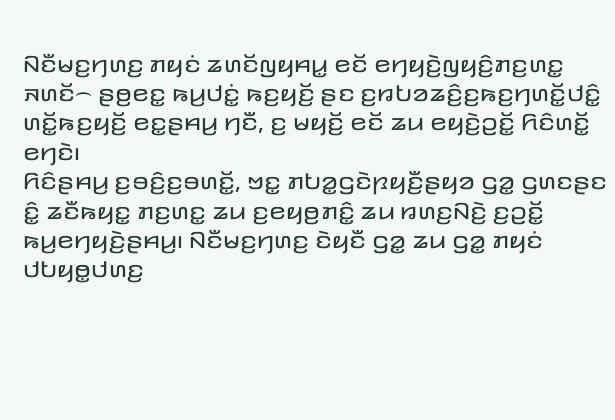ꤡꤢꤪꤗꤢ꤬ꤚꤛꤢ꤬ ꤊꤟꤢꤦ ꤘꤛꤢꤩꤜꤟꤌꤣ꤭ ꤕꤢꤩ ꤕꤚꤟꤢꤧ꤬ꤜꤟꤢꤨ꤬ꤊꤢ꤬ꤛꤢ꤭ ꤏꤛꤢꤩ꤮ ꤔꤥ꤬ꤕꤢ꤭ ꤒꤣ꤬ꤓꤢꤦ꤭ ꤒꤢ꤬ꤟꤢꤩ꤬ ꤔꤢ ꤢ꤬ꤙꤝꤤꤘꤢꤨ꤬ꤢ꤬ꤒꤢ꤬ꤚꤛꤢꤩ꤭ꤓꤢꤨ꤭ ꤛꤢꤩ꤭ꤒꤢ꤬ꤟꤢꤩ꤬ ꤕꤢ꤭ꤔꤌꤣ꤬ ꤚꤢꤪ, ꤢ꤬ ꤗꤟꤢꤩ꤬ ꤕꤢꤩ ꤘꤣ ꤕꤟꤢꤧ꤬ꤑꤢꤩ꤭ ꤖꤢꤨꤛꤢꤩ꤭ ꤕꤚꤢꤧ꤯
ꤖꤢꤨꤔꤌꤣ꤬ ꤢ꤬ꤋꤢꤨ꤬ꤢ꤬ꤋꤛꤢꤩ꤭, ꤠꤢ꤭ ꤊꤝꤤ꤭ꤞꤢꤧꤐꤟꤢꤪ꤬ꤔꤟꤤ ꤞꤤ꤭ ꤞꤛꤢꤔꤢ ꤢꤨ꤭ ꤘꤢꤪꤒꤟꤢ꤭ ꤊꤢ꤬ꤛꤢ꤭ ꤘꤣ ꤢ꤬ꤕꤟꤥ꤬ꤊꤢꤨ꤭ ꤘꤣ ꤙꤛꤢ꤬ꤡꤢꤧ꤬ ꤢ꤬ꤑꤢꤩ꤭ ꤒꤣ꤬ꤕꤚꤟꤢꤧ꤬ꤔꤌꤣ꤬꤯ ꤡꤢꤪꤗꤢ꤬ꤚꤛꤢ꤬ ꤢꤧꤟꤢꤪ ꤞꤤ꤭ ꤘꤣ ꤞꤤ꤭ ꤊꤟꤢꤦ ꤓꤝꤟꤥ꤭ꤓꤛꤢ꤬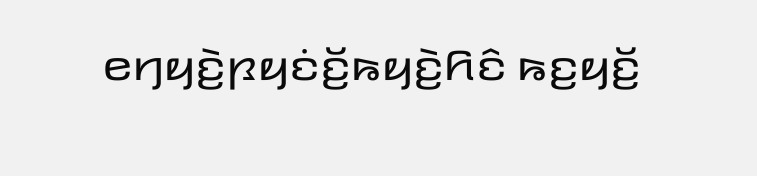ꤕꤚꤟꤢꤧ꤬ꤐꤟꤢꤦꤢꤩ꤬ꤒꤟꤢꤧ꤬ꤖꤢꤨ ꤒꤢ꤬ꤟꤢꤩ꤬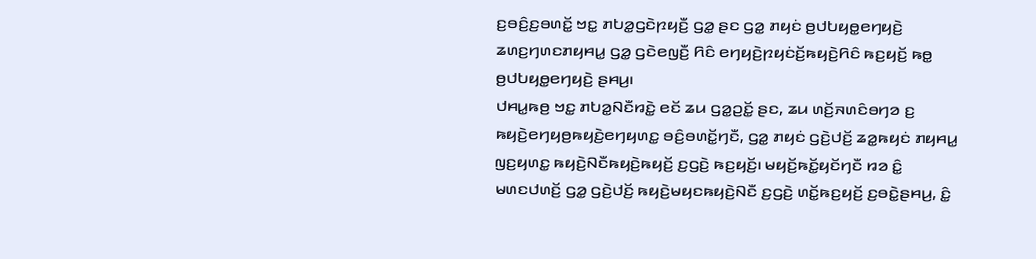ꤢ꤬ꤋꤢꤨ꤬ꤢ꤬ꤋꤛꤢꤩ꤭ ꤠꤢ꤭ ꤊꤝꤤ꤭ꤞꤢꤧꤐꤟꤢꤪ꤬ ꤞꤤ꤭ ꤔꤢ ꤞꤤ꤭ ꤊꤟꤢꤦ ꤥ꤬ꤓꤝꤟꤥ꤭ꤕꤚꤟꤢꤧ꤬ ꤘꤛꤢ꤬ꤚꤛꤢꤊꤟꤌꤣ꤭ ꤞꤤ꤭ ꤞꤢꤧꤕꤜꤢꤪ꤬ ꤖꤢꤨ ꤕꤚꤟꤢꤧ꤬ꤐꤟꤢꤦꤢꤩ꤬ꤒꤟꤢꤧ꤬ꤖꤢꤨ ꤒꤢ꤬ꤟꤢꤩ꤬ ꤒꤥ꤭ ꤥ꤬ꤓꤝꤟꤥ꤭ꤕꤚꤟꤢꤧ꤬ ꤔꤌꤣ꤬꤯
ꤓꤌꤣ꤭ꤒꤥ꤬ ꤠꤢ꤭ ꤊꤝꤤ꤭ꤡꤢꤪꤙꤢꤧ꤭ ꤕꤢꤩ ꤘꤣ ꤞꤤ꤭ꤑꤢꤩ꤭ ꤔꤢ, ꤘꤣ ꤛꤢꤩ꤬ꤏꤛꤢꤨꤋꤚꤤ ꤢ꤬ ꤒꤟꤢꤧ꤬ꤕꤚꤟꤥ꤬ꤒꤟꤢꤧ꤬ꤕꤚꤟꤛꤢ꤭ ꤋꤢꤨ꤬ꤋꤛꤢꤩ꤭ꤚꤢꤪ, ꤞꤤ꤭ ꤊꤟꤢꤦ ꤞꤢꤧ꤬ꤓꤢꤩ꤬ ꤘꤤ꤭ꤒꤟꤢꤦ ꤊꤟꤌꤣ꤭ ꤜꤢ꤬ꤟꤛꤢ꤭ ꤒꤟꤢꤧ꤬ꤡꤢꤪꤒꤟꤢꤧ꤬ꤒꤟꤢꤩ꤬ ꤢ꤬ꤞꤢꤧ꤬ ꤒꤢ꤬ꤟꤢꤩ꤬꤯ ꤗꤟꤢꤩ꤬ꤒꤢꤩ꤭ꤟꤢꤩꤚꤢꤪ ꤙꤤ ꤢꤨ꤭ ꤗꤛꤢꤓꤛꤢꤩ꤬ ꤞꤤ꤭ ꤞꤢꤧ꤬ꤓꤢꤩ꤬ ꤒꤟꤢꤧ꤬ꤗꤟꤢꤒꤟꤢꤧ꤬ꤡꤢꤪ ꤢ꤬ꤞꤢꤧ꤬ ꤛꤢꤩ꤭ꤒꤢ꤬ꤟꤢꤩ꤬ ꤢ꤬ꤋꤢꤧ꤭ꤔꤌꤣ꤬, ꤢꤨ꤭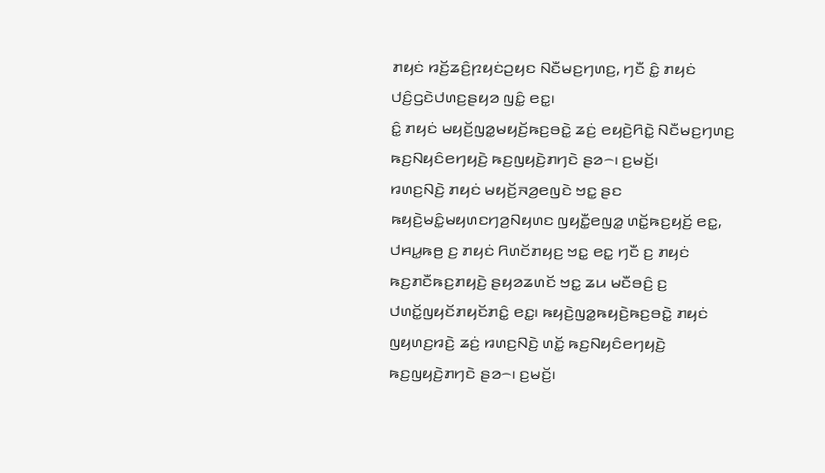ꤊꤟꤢꤦ ꤙꤢꤩ꤬ꤘꤢꤨ꤬ꤐꤟꤢꤦꤑꤟꤢ ꤡꤢꤪꤗꤢ꤬ꤚꤛꤢ꤬, ꤚꤢꤪ ꤢꤨ꤭ ꤊꤟꤢꤦ ꤓꤢꤨ꤬ꤞꤢꤧꤓꤛꤢ꤬ꤔꤟꤤ ꤜꤢꤨ꤭ ꤕꤢ꤭꤯
ꤢꤨ꤭ ꤊꤟꤢꤦ ꤗꤟꤢꤩ꤬ꤜꤤ꤭ꤗꤟꤢꤩ꤬ꤒꤢ꤬ꤋꤢꤧ꤭ ꤘꤢꤦ꤬ ꤕꤟꤢꤧ꤬ꤖꤢꤧ꤭ ꤡꤢꤪꤗꤢ꤬ꤚꤛꤢ꤬ ꤒꤢ꤬ꤡꤟꤢꤨꤕꤚꤟꤢꤧ꤬ ꤒꤢ꤬ꤜꤟꤢꤧ꤬ꤊꤚꤢꤧ ꤔꤤ꤮꤯ ꤢ꤬ꤗꤢꤩ꤬꤯
ꤙꤛꤢ꤬ꤡꤢꤧ꤬ ꤊꤟꤢꤦ ꤗꤟꤢꤩ꤬ꤏꤤ꤬ꤕꤜꤢꤧ ꤠꤢ꤭ ꤔꤢ ꤒꤟꤢꤧ꤬ꤗꤢꤨ꤭ꤗꤟꤛꤢꤚꤤ꤬ꤡꤟꤛꤢ ꤜꤟꤢꤪ꤭ꤕꤜꤤ꤭ ꤛꤢꤩ꤭ꤒꤢ꤬ꤟꤢꤩ꤬ ꤕꤢ꤭, ꤓꤌꤣ꤭ꤒꤥ꤬ ꤢ꤬ ꤊꤟꤢꤦ ꤖꤛꤢꤩꤊꤟꤢ꤬ ꤠꤢ꤭ ꤕꤢ꤭ ꤚꤢꤪ ꤢ꤬ ꤊꤟꤢꤦ ꤒꤢ꤬ꤊꤢꤪꤒꤢ꤬ꤊꤟꤢꤧ꤬ ꤔꤟꤤꤘꤛꤢꤩ ꤠꤢ꤭ ꤘꤣ ꤗꤢꤪꤋꤢꤨ꤬ ꤢ꤬ ꤓꤛꤢꤩ꤭ꤜꤟꤢꤩꤊꤟꤢꤩꤊꤢꤨ꤭ ꤕꤢ꤭꤯ ꤒꤟꤢꤧ꤬ꤜꤤ꤭ꤒꤟꤢꤧ꤬ꤒꤢ꤬ꤋꤢꤧ꤭ ꤊꤟꤢꤦ ꤜꤟꤛꤢ꤬ꤙꤢꤧ꤬ ꤘꤢꤦ꤬ ꤙꤛꤢ꤬ꤡꤢꤧ꤬ ꤛꤢꤩ꤭ ꤒꤢ꤬ꤡꤟꤢꤨꤕꤚꤟꤢꤧ꤬ ꤒꤢ꤬ꤜꤟꤢꤧ꤬ꤊꤚꤢꤧ ꤔꤤ꤮꤯ ꤢ꤬ꤗꤢꤩ꤬꤯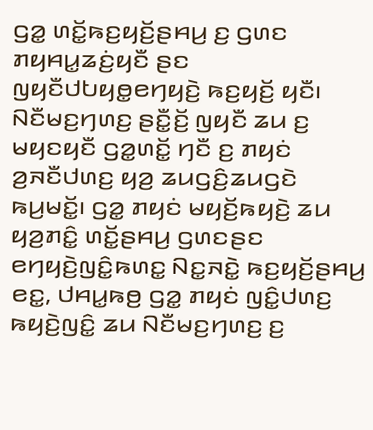ꤞꤤ꤭ ꤛꤢꤩ꤭ꤒꤢ꤬ꤟꤢꤩ꤬ꤔꤌꤣ꤬ ꤢ꤬ ꤞꤛꤢ ꤊꤟꤌꤣ꤭ꤘꤢꤦ꤬ꤟꤢꤪ ꤔꤢ ꤜꤟꤢꤪꤓꤝꤟꤥ꤭ꤕꤚꤟꤢꤧ꤬ ꤒꤢ꤬ꤟꤢꤩ꤬ ꤟꤢꤪ꤯ ꤡꤢꤪꤗꤢ꤬ꤚꤛꤢ꤬ ꤔꤢꤪ꤭ꤢꤩ꤬ ꤜꤟꤢꤪ ꤘꤣ ꤢ꤬ ꤗꤟꤢꤟꤢꤪ ꤞꤤ꤭ꤛꤢꤩ꤭ ꤚꤢꤪ ꤢ꤬ ꤊꤟꤢꤦ ꤤ꤬ꤏꤢꤪꤓꤛꤢ꤬ ꤟꤤ꤬ ꤘꤣꤞꤢꤨ꤬ꤘꤣꤞꤢꤧ ꤒꤣ꤬ꤗꤢꤩ꤭꤯ ꤞꤤ꤭ ꤊꤟꤢꤦ ꤗꤟꤢꤩ꤬ꤒꤟꤢꤧ꤬ ꤘꤣ ꤟꤤ꤬ꤊꤢꤨ꤭ ꤛꤢꤩ꤭ꤔꤌꤣ꤬ ꤞꤛꤢꤔꤢ ꤕꤚꤟꤢꤧ꤬ꤜꤢꤨ꤭ꤒꤛꤢ꤭ ꤡꤢ꤭ꤏꤢꤧ꤭ ꤒꤢ꤬ꤟꤢꤩ꤬ꤔꤌꤣ꤬ ꤕꤢ꤭, ꤓꤌꤣ꤭ꤒꤥ꤬ ꤞꤤ꤭ ꤊꤟꤢꤦ ꤜꤢꤨ꤭ꤓꤛꤢ꤬ ꤒꤟꤢꤧ꤬ꤜꤢꤨ꤭ ꤘꤣ ꤡꤢꤪꤗꤢ꤬ꤚꤛꤢ꤬ ꤢ꤬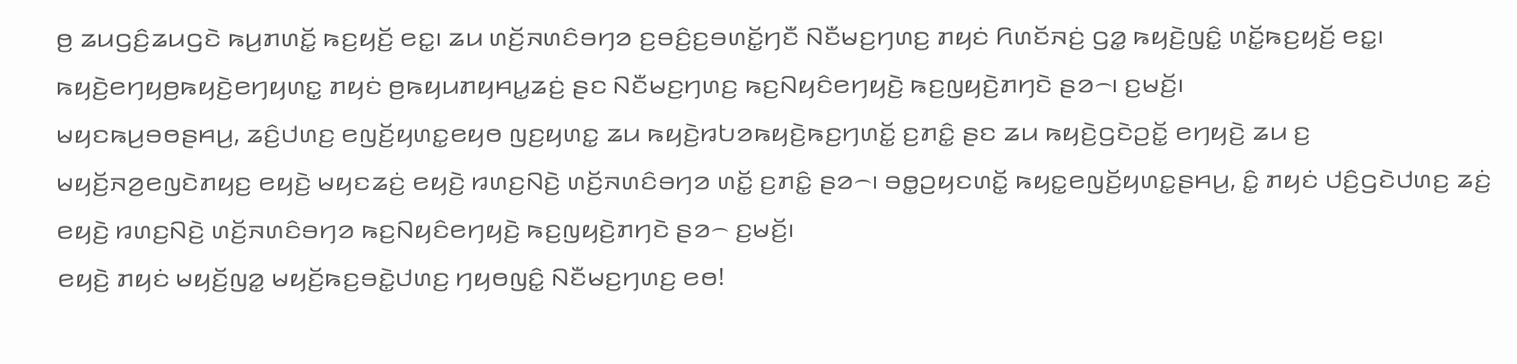ꤥ꤬ ꤘꤣꤞꤢꤨ꤬ꤘꤣꤞꤢꤧ ꤒꤣ꤬ꤊꤛꤢꤩ꤭ ꤒꤢ꤬ꤟꤢꤩ꤬ ꤕꤢ꤭꤯ ꤘꤣ ꤛꤢꤩ꤬ꤏꤛꤢꤨꤋꤚꤤ ꤢ꤬ꤋꤢꤨ꤬ꤢ꤬ꤋꤛꤢꤩ꤭ꤚꤢꤪ ꤡꤢꤪꤗꤢ꤬ꤚꤛꤢ꤬ ꤊꤟꤢꤦ ꤖꤛꤢꤩꤏꤢꤦ꤬ ꤞꤤ꤭ ꤒꤟꤢꤧ꤬ꤜꤢꤨ꤭ ꤛꤢꤩ꤭ꤒꤢ꤬ꤟꤢꤩ꤬ ꤕꤢ꤭꤯
ꤒꤟꤢꤧ꤬ꤕꤚꤟꤥ꤬ꤒꤟꤢꤧ꤬ꤕꤚꤟꤛꤢ꤭ ꤊꤟꤢꤦ ꤥ꤬ꤒꤟꤣꤊꤟꤌꤣ꤭ꤘꤢꤦ꤬ ꤔꤢ ꤡꤢꤪꤗꤢ꤬ꤚꤛꤢ꤬ ꤒꤢ꤬ꤡꤟꤢꤨꤕꤚꤟꤢꤧ꤬ ꤒꤢ꤬ꤜꤟꤢꤧ꤬ꤊꤚꤢꤧ ꤔꤤ꤮꤯ ꤢ꤬ꤗꤢꤩ꤬꤯
ꤗꤟꤢꤒꤣ꤬ꤋꤥꤔꤌꤣ꤬, ꤘꤢꤨ꤬ꤓꤛꤢ꤬ ꤕꤜꤢꤩ꤬ꤟꤛꤢ꤭ꤕꤟꤥ ꤜꤢ꤬ꤟꤛꤢ꤭ ꤘꤣ ꤒꤟꤢꤧ꤬ꤙꤝꤤꤒꤟꤢꤧ꤬ꤒꤢ꤬ꤚꤛꤢꤩ꤭ ꤢ꤬ꤊꤢꤨ꤭ ꤔꤢ ꤘꤣ ꤒꤟꤢꤧ꤬ꤞꤢꤧꤑꤢꤩ꤭ ꤕꤚꤟꤢꤧ꤬ ꤘꤣ ꤢ꤬ ꤗꤟꤢꤩ꤬ꤏꤤ꤬ꤕꤜꤢꤧꤊꤟꤢ꤬ ꤕꤟꤢꤧ꤬ ꤗꤟꤢꤘꤢꤦ꤬ ꤕꤟꤢꤧ꤬ ꤙꤛꤢ꤬ꤡꤢꤧ꤬ ꤛꤢꤩ꤬ꤏꤛꤢꤨꤋꤚꤤ ꤛꤢꤩ꤭ ꤢ꤬ꤊꤢꤨ꤭ ꤔꤤ꤮꤯ ꤋꤥ꤭ꤑꤟꤢꤛꤢꤩ꤭ ꤒꤟꤢ꤭ꤕꤜꤢꤩ꤬ꤟꤛꤢ꤭ꤔꤌꤣ꤬, ꤢꤨ꤭ ꤊꤟꤢꤦ ꤓꤢꤨ꤬ꤞꤢꤧꤓꤛꤢ꤬ ꤘꤢꤦ꤬ ꤕꤟꤢꤧ꤬ ꤙꤛꤢ꤬ꤡꤢꤧ꤬ ꤛꤢꤩ꤬ꤏꤛꤢꤨꤋꤚꤤ ꤒꤢ꤬ꤡꤟꤢꤨꤕꤚꤟꤢꤧ꤬ ꤒꤢ꤬ꤜꤟꤢꤧ꤬ꤊꤚꤢꤧ ꤔꤤ꤮ ꤢ꤬ꤗꤢꤩ꤬꤯
ꤕꤟꤢꤧ꤬ ꤊꤟꤢꤦ ꤗꤟꤢꤩ꤬ꤜꤤ꤭ ꤗꤟꤢꤩ꤬ꤒꤢ꤬ꤋꤢꤧ꤭ꤓꤛꤢ꤬ ꤚꤟꤥꤜꤢꤨ꤭ ꤡꤢꤪꤗꤢ꤬ꤚꤛꤢ꤬ ꤕꤥ!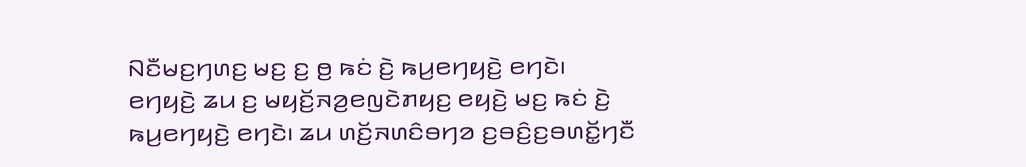ꤡꤢꤪꤗꤢ꤬ꤚꤛꤢ꤬ ꤗꤢ꤬ ꤢ꤬ ꤥ꤬ ꤒꤢꤦ ꤢꤧ꤬ ꤒꤣ꤬ꤕꤚꤟꤢꤧ꤬ ꤕꤚꤢꤧ꤯ ꤕꤚꤟꤢꤧ꤬ ꤘꤣ ꤢ꤬ ꤗꤟꤢꤩ꤬ꤏꤤ꤬ꤕꤜꤢꤧꤊꤟꤢ꤬ ꤕꤟꤢꤧ꤬ ꤗꤢ꤬ ꤒꤢꤦ ꤢꤧ꤬ ꤒꤣ꤬ꤕꤚꤟꤢꤧ꤬ ꤕꤚꤢꤧ꤯ ꤘꤣ ꤛꤢꤩ꤬ꤏꤛꤢꤨꤋꤚꤤ ꤢ꤬ꤋꤢꤨ꤬ꤢ꤬ꤋꤛꤢꤩ꤭ꤚꤢꤪ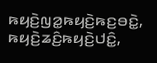ꤒꤟꤢꤧ꤬ꤜꤤ꤭ꤒꤟꤢꤧ꤬ꤒꤢ꤬ꤋꤢꤧ꤭, ꤒꤟꤢꤧ꤬ꤘꤢꤨ꤬ꤒꤟꤢꤧ꤬ꤓꤢꤨ꤭,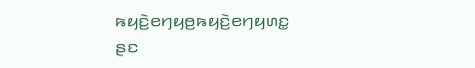ꤒꤟꤢꤧ꤬ꤕꤚꤟꤥ꤬ꤒꤟꤢꤧ꤬ꤕꤚꤟꤛꤢ꤭ ꤔꤢ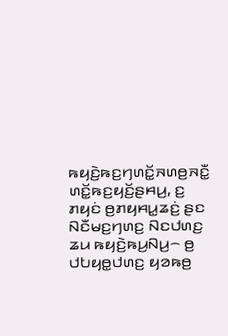ꤒꤟꤢꤧ꤬ꤒꤢ꤬ꤚꤛꤢꤩ꤭ꤏꤛꤥ꤬ꤏꤢꤪ꤭ ꤛꤢꤩ꤭ꤒꤢ꤬ꤟꤢꤩ꤬ꤔꤌꤣ꤬, ꤢ꤬ ꤊꤟꤢꤦ ꤥ꤬ꤊꤟꤌꤣ꤭ꤘꤢꤦ꤬ ꤔꤢ ꤡꤢꤪꤗꤢ꤬ꤚꤛꤢ꤬ ꤡꤢꤓꤛꤢ꤬ ꤘꤣ ꤒꤟꤢꤧ꤬ꤒꤣ꤬ꤡꤣ꤬꤮ ꤥ꤬ ꤓꤝꤟꤥ꤭ꤓꤛꤢ꤬ ꤟꤤꤒꤥ꤬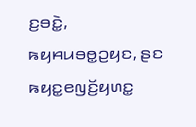ꤢ꤬ꤋꤢꤧ꤭, ꤒꤟꤌꤣꤋꤥ꤭ꤑꤟꤢ, ꤔꤢ ꤒꤟꤢ꤭ꤕꤜꤢꤩ꤬ꤟꤛꤢ꤭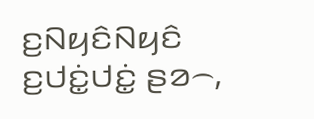ꤢ꤬ꤡꤟꤢꤨꤡꤟꤢꤨ ꤢ꤬ꤓꤢꤦ꤭ꤓꤢꤦ꤭ ꤔꤤ꤮,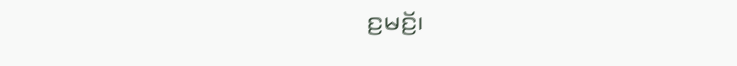ꤢ꤬ꤗꤢꤩ꤬꤯